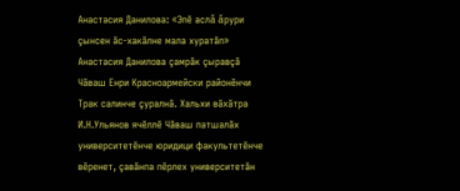Анастасия Данилова: «Эпӗ аслă ăрури çынсен ăс-хакăлне мала хуратăп»
Анастасия Данилова çамрăк çыравçă Чăваш Енри Красноармейски районӗнчи Трак салинче çуралнă. Хальхи вăхăтра И.Н.Ульянов ячӗллӗ Чăваш патшалăх университетӗнче юридици факультетӗнче вӗренет, çавăнпа пӗрлех университетăн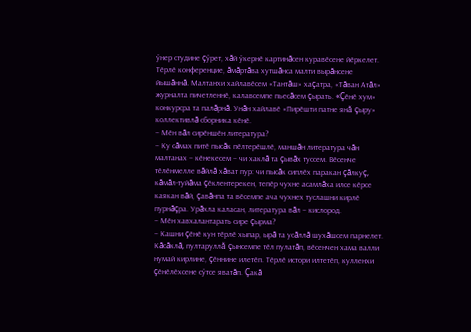ӳнер студине çӳрет, хăй ӳкернӗ картинăсен куравӗсене йӗркелет. Тӗрлӗ конференцие, ăмăртăва хутшăнса малти вырăнсене йышăннă. Малтанхи хайлавӗсем «Тантăш» хаçатра, «Тăван Атăл» журналта пичетленнӗ, калавсемпе пьесăсем çырать. «Çӗнӗ хум» конкурсра та палăрнă. Унăн хайлавӗ «Пирӗшти патне янă çыру» коллективлă сборника кӗнӗ.
– Мӗн вăл сирӗншӗн литература?
– Ку сăмах питӗ пысăк пӗлтерӗшлӗ, маншăн литература чăн малтанах – кӗнекесем – чи хаклă та çывăх туссем. Вӗсенче тӗлӗнмелле вăйлă хăват пур: чи пысăк сиплӗх паракан çăлкуç, кăмăл-туйăма çӗклентерекен, тепӗр чухне асамлăха илсе кӗрсе каякан вăй, çавăнпа та вӗсемпе ача чухнех туслашни кирлӗ пурнăçра. Урăхла каласан, литература вăл – кислород.
– Мӗн хавхалантарать сире çырма?
– Кашни çӗнӗ кун тӗрлӗ хыпар, ырă та усăллă шухăшсем парнелет. Кăсăклă, пултаруллă çынсемпе тӗл пулатăп, вӗсенчен хама валли нумай кирлине, çӗннине илетӗп. Тӗрлӗ истори илтетӗп, кулленхи çӗнӗлӗхсене сӳтсе яватăп. Çакă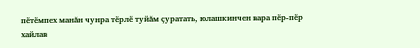пӗтӗмпех манăн чунра тӗрлӗ туйăм çуратать, юлашкинчен вара пӗр-пӗр хайлав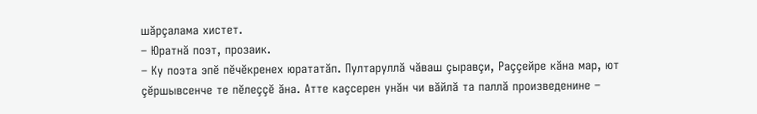шăрçалама хистет.
– Юратнă поэт, прозаик.
– Ку поэта эпӗ пӗчӗкренех юрататăп. Пултаруллă чăваш çыравçи, Раççейре кăна мар, ют çӗршывсенче те пӗлеççӗ ăна. Атте каçсерен унăн чи вăйлă та паллă произведенине –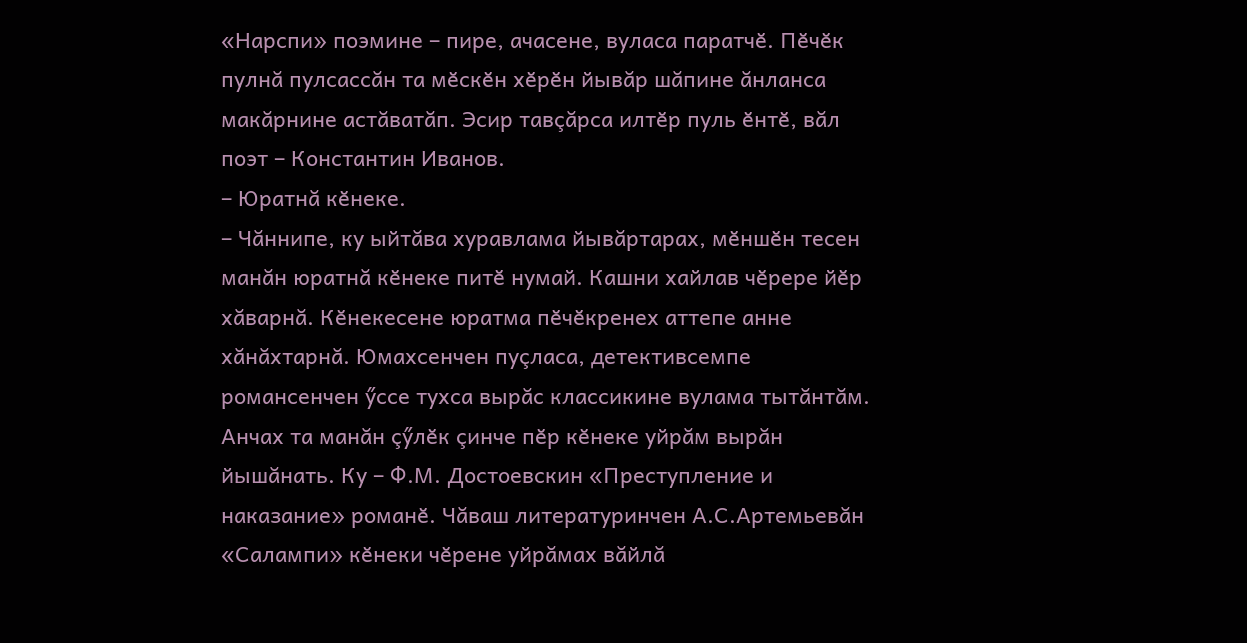«Нарспи» поэмине – пире, ачасене, вуласа паратчӗ. Пӗчӗк пулнă пулсассăн та мӗскӗн хӗрӗн йывăр шăпине ăнланса макăрнине астăватăп. Эсир тавçăрса илтӗр пуль ӗнтӗ, вăл поэт – Константин Иванов.
– Юратнă кӗнеке.
– Чăннипе, ку ыйтăва хуравлама йывăртарах, мӗншӗн тесен манăн юратнă кӗнеке питӗ нумай. Кашни хайлав чӗрере йӗр хăварнă. Кӗнекесене юратма пӗчӗкренех аттепе анне хăнăхтарнă. Юмахсенчен пуçласа, детективсемпе романсенчен ӳссе тухса вырăс классикине вулама тытăнтăм. Анчах та манăн çӳлӗк çинче пӗр кӗнеке уйрăм вырăн йышăнать. Ку – Ф.М. Достоевскин «Преступление и наказание» романӗ. Чăваш литературинчен А.С.Артемьевăн «Салампи» кӗнеки чӗрене уйрăмах вăйлă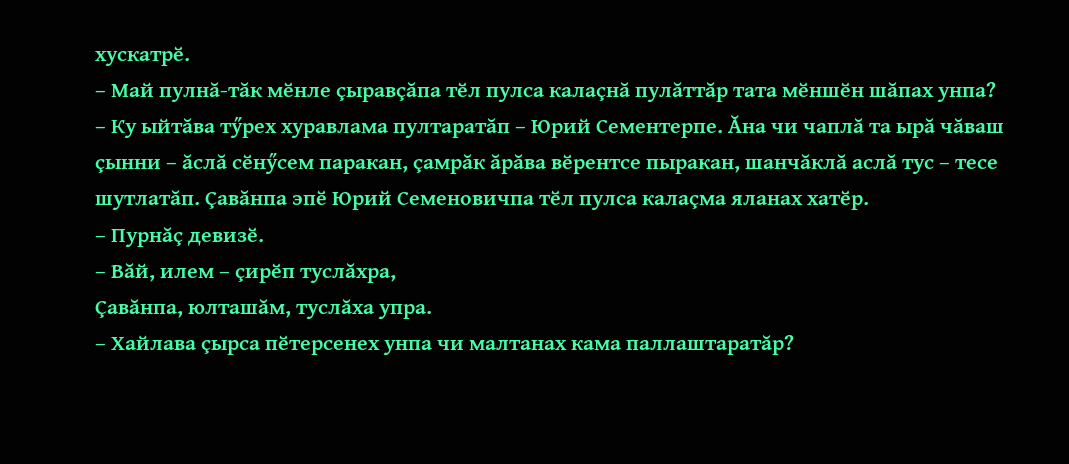хускатрӗ.
– Май пулнă-тăк мӗнле çыравçăпа тӗл пулса калаçнă пулăттăр тата мӗншӗн шăпах унпа?
– Ку ыйтăва тӳрех хуравлама пултаратăп – Юрий Сементерпе. Ăна чи чаплă та ырă чăваш çынни – ăслă сӗнӳсем паракан, çамрăк ăрăва вӗрентсе пыракан, шанчăклă аслă тус – тесе шутлатăп. Çавăнпа эпӗ Юрий Семеновичпа тӗл пулса калаçма яланах хатӗр.
– Пурнăç девизӗ.
– Вăй, илем – çирӗп туслăхра,
Çавăнпа, юлташăм, туслăха упра.
– Хайлава çырса пӗтерсенех унпа чи малтанах кама паллаштаратăр?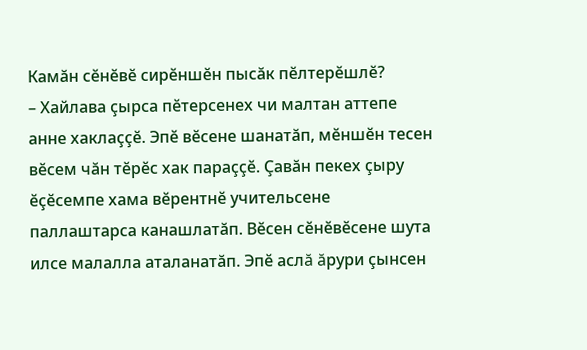Камăн сӗнӗвӗ сирӗншӗн пысăк пӗлтерӗшлӗ?
– Хайлава çырса пӗтерсенех чи малтан аттепе анне хаклаççӗ. Эпӗ вӗсене шанатăп, мӗншӗн тесен вӗсем чăн тӗрӗс хак параççӗ. Çавăн пекех çыру ӗçӗсемпе хама вӗрентнӗ учительсене паллаштарса канашлатăп. Вӗсен сӗнӗвӗсене шута илсе малалла аталанатăп. Эпӗ аслă ăрури çынсен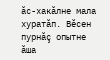ăс-хакăлне мала хуратăп. Вӗсен пурнăç опытне ăша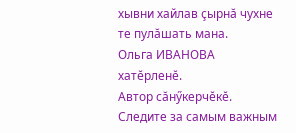хывни хайлав çырнă чухне те пулăшать мана.
Ольга ИВАНОВА хатӗрленӗ.
Автор сăнӳкерчӗкӗ.
Следите за самым важным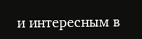и интересным в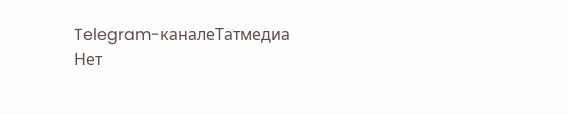Telegram-каналеТатмедиа
Нет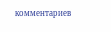комментариев